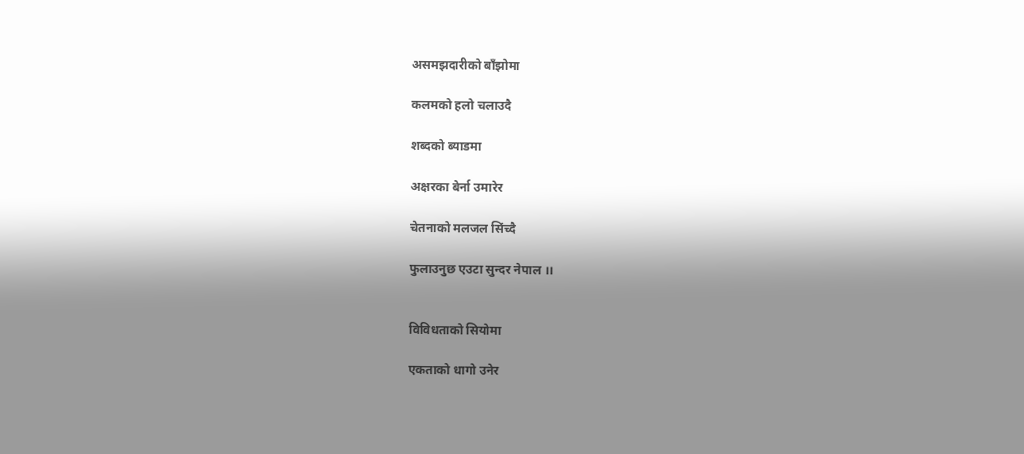असमझदारीको बाँझोमा

कलमको हलो चलाउदै

शब्दको ब्याडमा

अक्षरका बेर्ना उमारेर

चेतनाको मलजल सिंच्दै

फुलाउनुछ एउटा सुन्दर नेपाल ।।


विविधताको सियोमा

एकताको धागो उनेर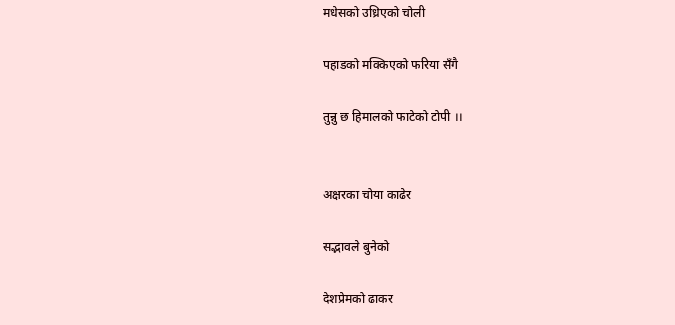मधेसको उध्रिएको चोली

पहाडको मक्किएको फरिया सँगै

तुन्नु छ हिमालको फाटेको टोपी ।।


अक्षरका चोया काढेर

सद्भावले बुनेको

देशप्रेमको ढाकर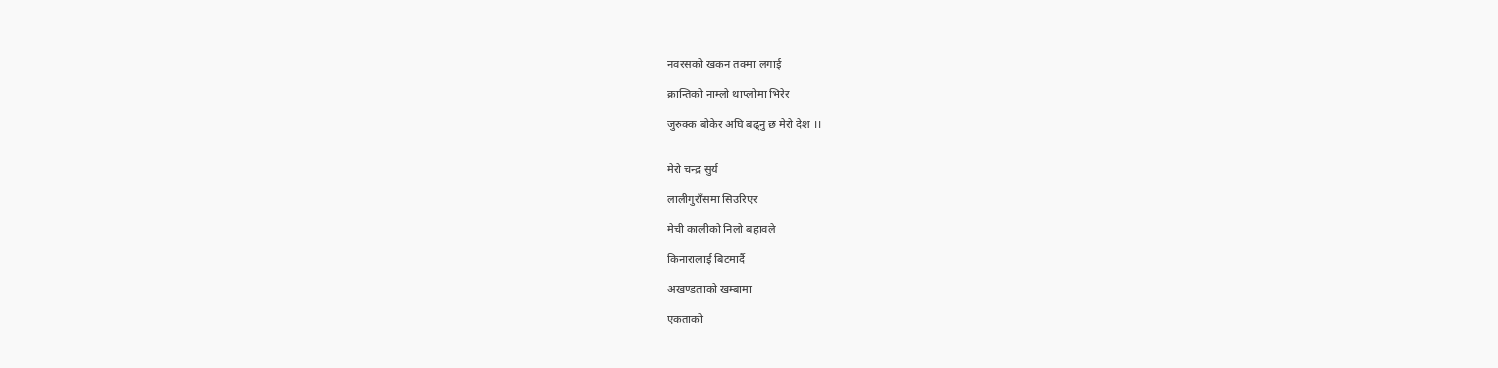नवरसको खकन तक्मा लगाई

क्रान्तिको नाम्लो थाप्लोमा भिरेर

जुरुक्क बोकेर अघि बढ्नु छ मेरो देश ।।


मेरो चन्द्र सुर्य

लालीगुराँसमा सिउरिएर

मेची कालीको निलो बहावले

किनारालाई बिटमार्दै

अखण्डताको खम्बामा

एकताको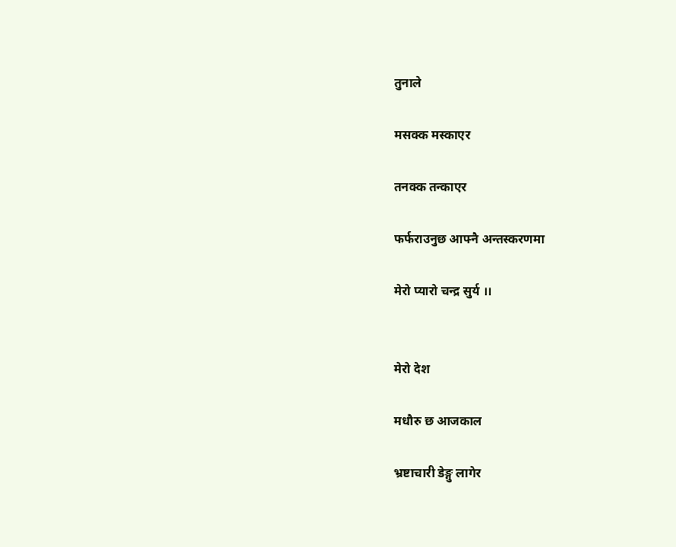तुनाले

मसक्क मस्काएर

तनक्क तन्काएर

फर्फराउनुछ आफ्नै अन्तस्करणमा

मेरो प्यारो चन्द्र सुर्य ।।


मेरो देश

मधौरु छ आजकाल

भ्रष्टाचारी डेङ्गु लागेर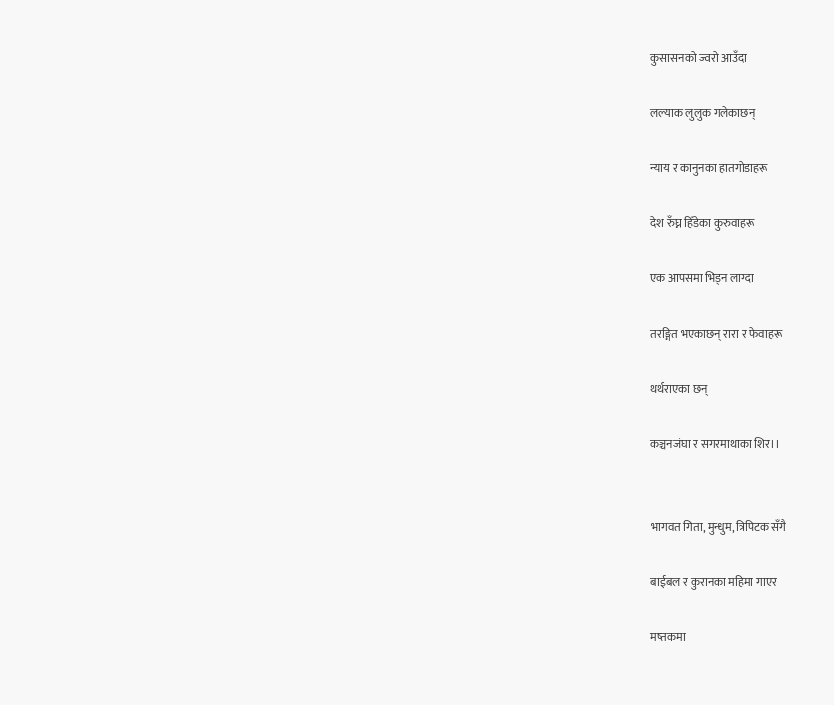कुसासनको ज्वरो आउँदा

लल्याक लुलुक गलेकाछन्

न्याय र कानुनका हातगोडाहरू

देश रुँघ्न हिँडेका कुरुवाहरू

एक आपसमा भिड्न लाग्दा

तरङ्गित भएकाछन् रारा र फेवाहरू

थर्थराएका छन्

कञ्चनजंघा र सगरमाथाका शिर।।


भागवत गिता, मुन्धुम, त्रिपिटक सँगै

बाईबल र कुरानका महिमा गाएर

मष्तकमा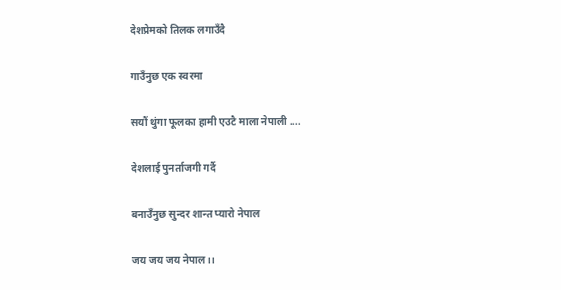देशप्रेमको तिलक लगाउँदै

गाउँनुछ एक स्वरमा

सयौं थुंगा फूलका हामी एउटै माला नेपाली ....

देशलाई पुनर्ताजगी गर्दै

बनाउँनुछ सुन्दर शान्त प्यारो नेपाल

जय जय जय नेपाल।।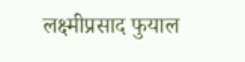लक्ष्मीप्रसाद फुयाल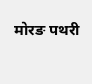मोरङ पथरी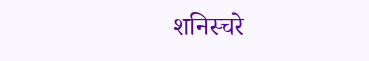शनिस्चरे